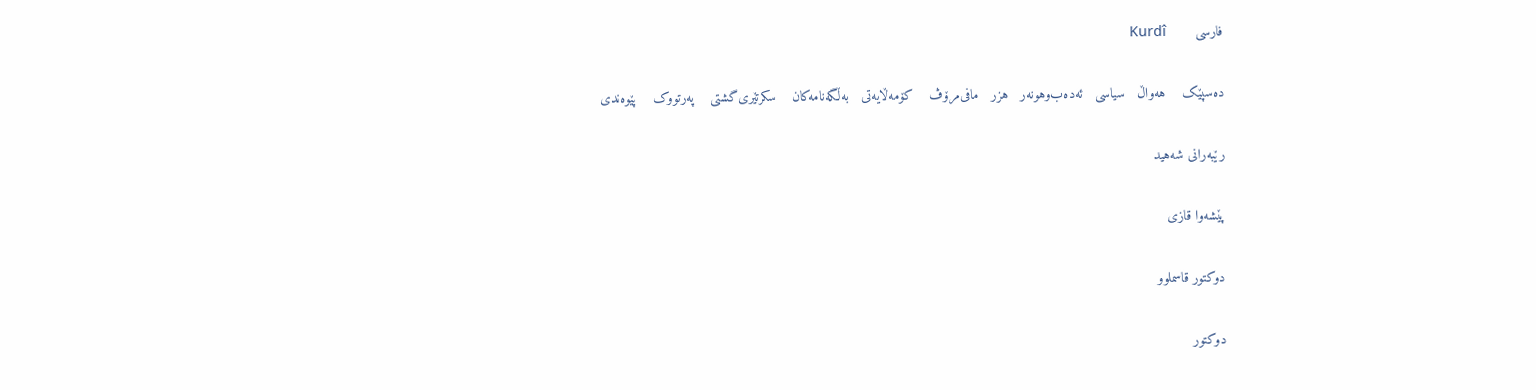فارسی       Kurdî

ده‌سپێک    هه‌واڵ   سیاسی   ئه‌ده‌ب‌وهونه‌ر   هزر   مافی‌مرۆڤ    کۆمه‌ڵایه‌تی   به‌ڵگه‌نامه‌کان    سکرتێری‌گشتی    په‌رتووک    پێوه‌ندی

رێبه‌رانی شه‌هید

پێشه‌وا قازی‌

دوكتور قاسملوو

دوكتور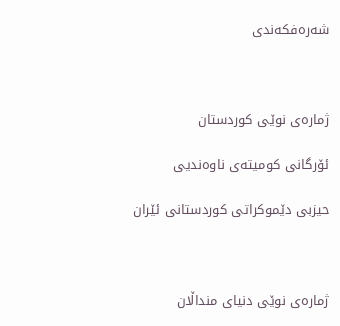شه‌ره‌فکه‌ندی



ژماره‌ی نوێی كوردستان

ئۆرگانی كومیته‌ی ناوه‌ندیی

حیزبی دێموكراتی كوردستانی ئێران



ژماره‌ی نوێی دنیای منداڵان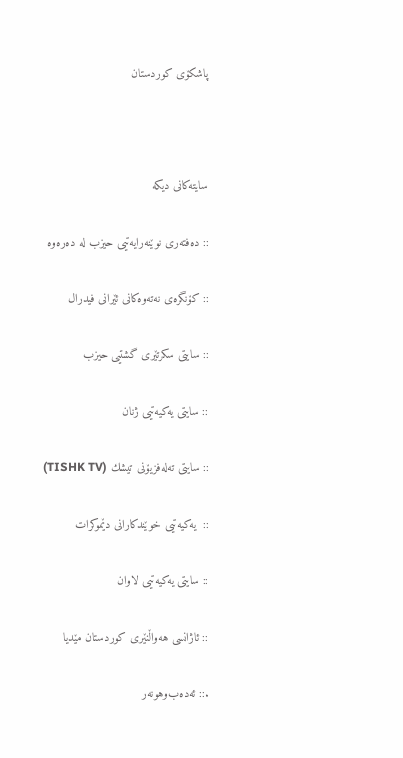پاشكۆی كوردستان



سایته‌کانی دیکه

:: ده‌فته‌ری نوێنه‌رایه‌تیی حیزب له ده‌ره‌وه

:: كۆنگره‌ی‌ نه‌ته‌وه‌كانی‌ ئێرانی‌ فیدرال

:: سایتی سکرتێری گشتیی حیزب

:: سایتی یه‌كیه‌تیی ژنان

:: سایتی ته‌له‌فزیۆنی‌ تیشك (TISHK TV)

::  یه‌كیه‌تیی‌ خوێندكارانی‌ دێموكرات

:: سایتی یه‌کیه‌تیی لاوان

:: ئاژانسی هه‌واڵنێری كوردستان مێدیا

.:: ئه‌ده‌ب‌وهونه‌ر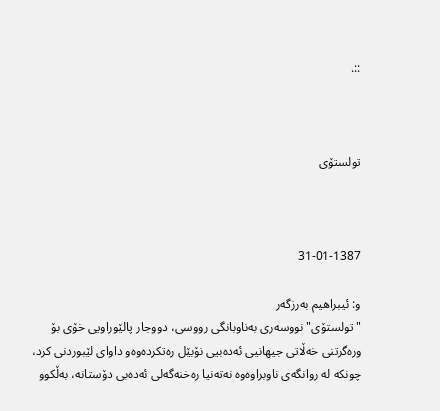::.



تولستۆی‌



31-01-1387

و: ئیبراهیم به‌رزگه‌ر
"تولستۆی‌" نووسه‌ری‌ به‌ناوبانگی‌ رووسی‌، دووجار پالێوراویی‌ خۆی‌ بۆ وره‌گرتنی‌ خه‌ڵاتی‌ جیهانیی‌ ئه‌ده‌بیی‌ نۆبێل ره‌تكرده‌وه‌و داوای‌ لێبوردنی‌ كرد، چونكه‌ له‌ روانگه‌ی‌ ناوبراوه‌وه‌ نه‌ته‌نیا ره‌خنه‌گه‌لی‌ ئه‌ده‌بی‌ دۆستانه‌، به‌ڵكوو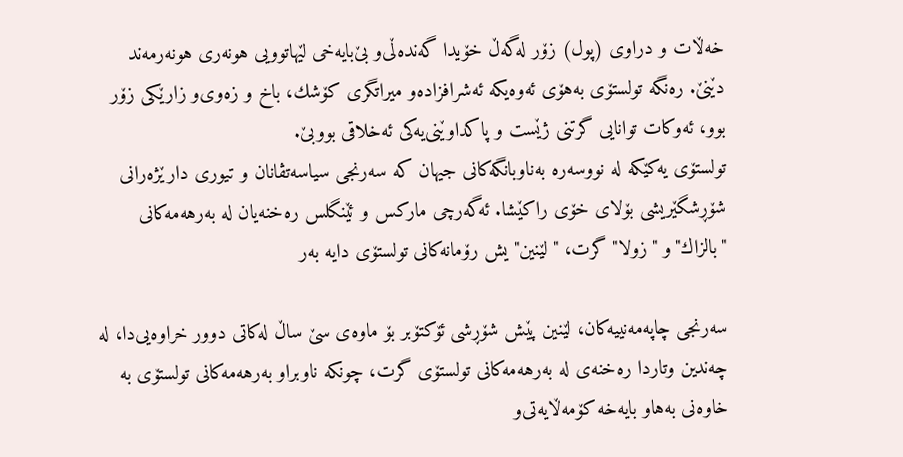خه‌ڵات و دراوی‌ (پول) زۆر له‌گه‌ڵ‌ خۆیدا گه‌نده‌ڵی‌و بێ‌بایه‌خی‌ لێهاتوویی‌ هونه‌ری‌ هونه‌رمه‌ند دێنێ‌. ره‌نگه‌ تولستۆی‌ به‌هۆی‌ ئه‌وه‌یكه‌ ئه‌شرافزاده‌و میراتگری‌ كۆشك، باخ و زه‌وی‌و زارێكی‌ زۆر بوو، ئه‌وكات توانایی‌ گرتنی‌ ژێست و پاكداوێنی‌یه‌كی‌ ئه‌خلاقی‌ بووبێ‌.
تولستۆی‌ یه‌كێكه‌ له‌ نووسه‌ره‌ به‌ناوبانگه‌كانی‌ جیهان كه‌ سه‌رنجی‌ سیاسه‌تڤانان و تیوری‌ دارێژه‌رانی‌ شۆڕشگێریشی‌ بۆلای‌ خۆی‌ راكێشا. ئه‌گه‌رچی‌ ماركس و ئێنگلس ره‌خنه‌یان له‌ به‌رهه‌مه‌كانی‌ "بالزاك"و "زولا" گرت، "لێنین"یش رۆمانه‌كانی‌ تولستۆی‌ دایه‌ به‌ر

سه‌رنجی‌ چاپه‌مه‌نییه‌كان، لێنین پێش شۆڕشی‌ ئۆكتۆبر بۆ ماوه‌ی‌ سێ‌ ساڵ‌ له‌كاتی‌ دوور خراوه‌یی‌دا، له‌ چه‌ندین وتاردا ره‌خنه‌ی‌ له‌ به‌رهه‌مه‌كانی‌ تولستۆی‌ گرت، چونكه‌ ناوبراو به‌رهه‌مه‌كانی‌ تولستۆی‌ به‌ خاوه‌نی‌ به‌هاو بایه‌خه‌ كۆمه‌ڵایه‌تی‌و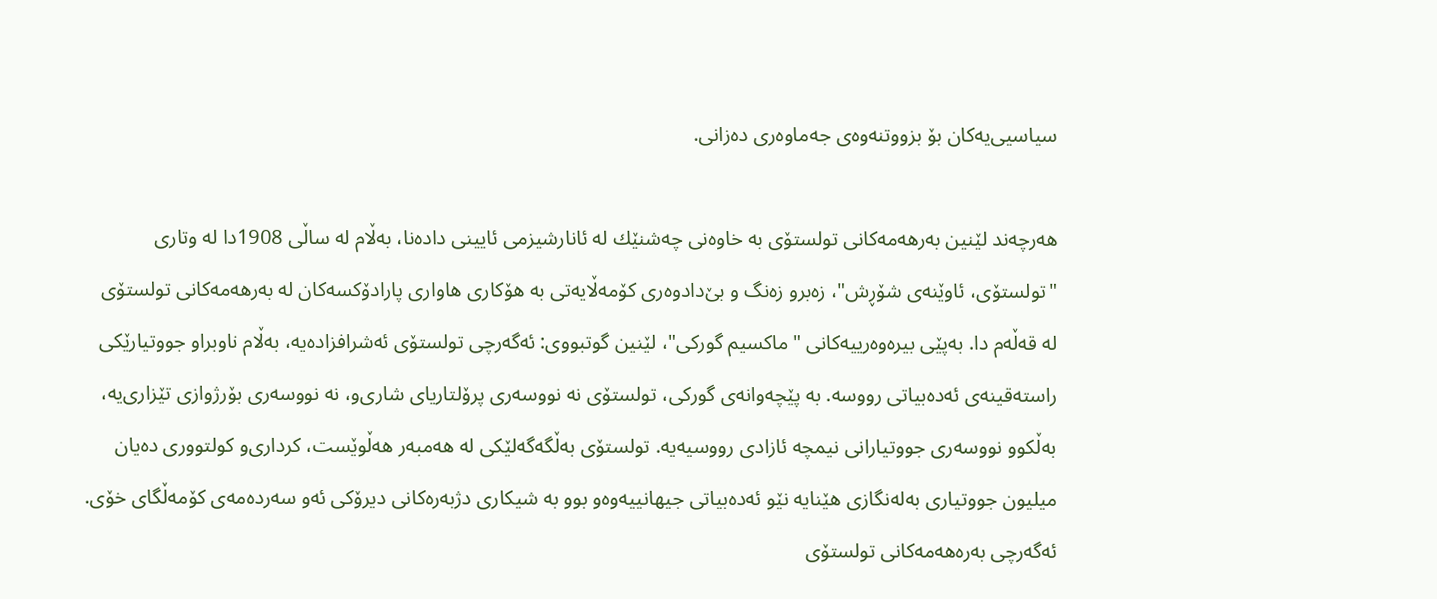سیاسیی‌یه‌كان بۆ بزووتنه‌وه‌ی‌ جه‌ماوه‌ری‌ ده‌زانی‌.

هه‌رچه‌ند لێنین به‌رهه‌مه‌كانی‌ تولستۆی‌ به‌ خاوه‌نی‌ چه‌شنێك له‌ ئانارشیزمی‌ ئایینی‌ داده‌نا، به‌ڵام له‌ ساڵی‌ 1908دا له‌ وتاری‌ "تولستۆی‌، ئاوێنه‌ی‌ شۆڕش"، زه‌برو زه‌نگ و بێ‌دادوه‌ری‌ كۆمه‌ڵایه‌تی‌ به‌ هۆكاری‌ هاواری‌ پارادۆكسه‌كان له‌ به‌رهه‌مه‌كانی‌ تولستۆی‌ له‌ قه‌ڵه‌م دا. به‌پێی‌ بیره‌وه‌رییه‌كانی‌ "ماكسیم گوركی‌"، لێنین گوتبووی‌: ئه‌گه‌رچی‌ تولستۆی‌ ئه‌شرافزاده‌یه‌، به‌ڵام ناوبراو جووتیارێكی‌ راسته‌قینه‌ی‌ ئه‌ده‌بیاتی‌ رووسه‌. به‌ پێچه‌وانه‌ی‌ گوركی‌، تولستۆی‌ نه‌ نووسه‌ری‌ پرۆلتاریای‌ شاری‌و، نه‌ نووسه‌ری‌ بۆرژوازی‌ تێزاری‌یه‌، به‌ڵكوو نووسه‌ری‌ جووتیارانی‌ نیمچه‌ ئازادی‌ رووسیه‌یه‌. تولستۆی‌ به‌ڵگه‌گه‌لێكی‌ له‌ هه‌مبه‌ر هه‌ڵوێست، كرداری‌و كولتووری‌ ده‌یان میلیون جووتیاری‌ به‌له‌نگازی‌ هێنایه‌ نێو ئه‌ده‌بیاتی‌ جیهانییه‌وه‌و بوو به‌ شیكاری‌ دژبه‌ره‌كانی‌ دیرۆكی‌ ئه‌و سه‌رده‌مه‌ی‌ كۆمه‌ڵگای‌ خۆی‌. ئه‌گه‌رچی‌ به‌ره‌هه‌مه‌كانی‌ تولستۆی‌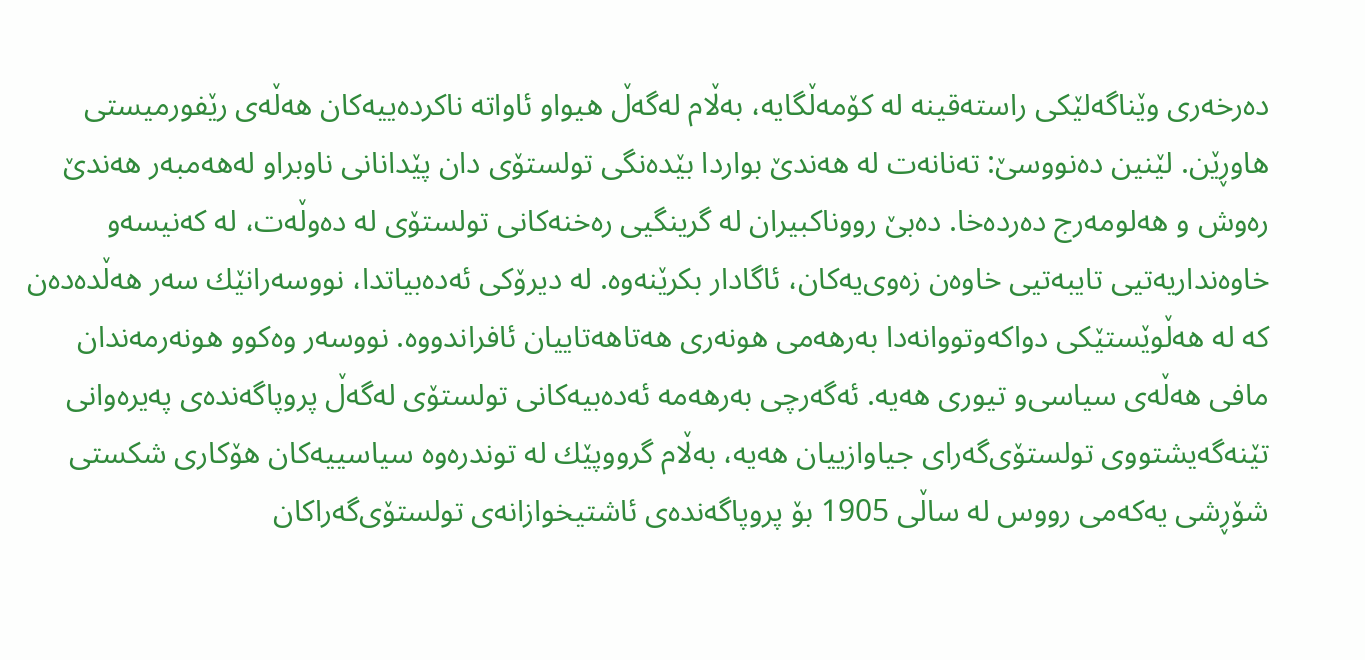ده‌رخه‌ری‌ وێناگه‌لێكی‌ راسته‌قینه‌ له‌ كۆمه‌ڵگایه‌، به‌ڵام له‌گه‌ڵ‌ هیواو ئاواته‌ ناكرده‌ییه‌كان هه‌ڵه‌ی‌ رێفورمیستی‌ هاوڕێن. لێنین ده‌نووسێ‌: ته‌نانه‌ت له‌ هه‌ندێ‌ بواردا بێده‌نگی‌ تولستۆی‌ دان پێدانانی‌ ناوبراو له‌هه‌مبه‌ر هه‌ندێ‌ ره‌وش و هه‌لومه‌رج ده‌رده‌خا. ده‌بێ‌ رووناكبیران له‌ گرینگیی‌ ره‌خنه‌كانی‌ تولستۆی‌ له‌ ده‌وڵه‌ت، له‌ كه‌نیسه‌و خاوه‌نداریه‌تیی‌ تایبه‌تیی‌ خاوه‌ن زه‌وی‌یه‌كان، ئاگادار بكرێنه‌وه‌. له‌ دیرۆكی‌ ئه‌ده‌بیاتدا، نووسه‌رانێك سه‌ر هه‌ڵده‌ده‌ن كه‌ له‌ هه‌ڵوێستێكی‌ دواكه‌وتووانه‌دا به‌رهه‌می‌ هونه‌ری‌ هه‌تاهه‌تاییان ئافراندووه‌. نووسه‌ر وه‌كوو هونه‌رمه‌ندان مافی‌ هه‌ڵه‌ی‌ سیاسی‌و تیوری‌ هه‌یه‌. ئه‌گه‌رچی‌ به‌رهه‌مه‌ ئه‌ده‌بیه‌كانی‌ تولستۆی‌ له‌گه‌ڵ‌ پروپاگه‌نده‌ی‌ په‌یره‌وانی‌ تێنه‌گه‌یشتووی‌ تولستۆی‌گه‌رای‌ جیاوازییان هه‌یه‌، به‌ڵام گرووپێك له‌ توندره‌وه‌ سیاسییه‌كان هۆكاری‌ شكستی‌ شۆڕشی‌ یه‌كه‌می‌ رووس له‌ ساڵی‌ 1905 بۆ پروپاگه‌نده‌ی‌ ئاشتیخوازانه‌ی‌ تولستۆی‌گه‌راكان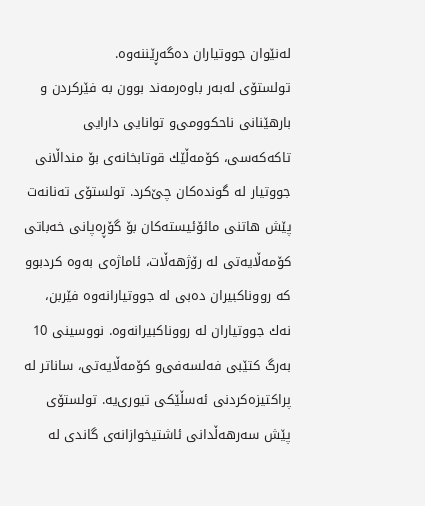له‌نێوان جووتیاران ده‌گه‌ڕێننه‌وه‌.
تولستۆی‌ له‌به‌ر باوه‌رمه‌ند بوون به‌ فێركردن و بارهێنانی‌ ناحكوومی‌و توانایی‌ دارایی‌ تاكه‌كه‌سی‌، كۆمه‌ڵێك قوتابخانه‌ی‌ بۆ منداڵانی‌ جووتیار له‌ گونده‌كان چێ‌كرد. تولستۆی‌ ته‌نانه‌ت پێش هاتنی‌ مائۆئیسته‌كان بۆ گۆڕه‌پانی‌ خه‌باتی‌ كۆمه‌ڵایه‌تی‌ له‌ رۆژهه‌ڵات، ئاماژه‌ی‌ به‌وه‌ كردبوو كه‌ رووناكبیران ده‌بی‌ له‌ جووتیارانه‌وه‌ فێربن، نه‌ك جووتیاران له‌ رووناكبیرانه‌وه‌. نووسینی‌ 10 به‌رگ كتێبی‌ فه‌لسه‌فی‌و كۆمه‌ڵایه‌تی‌، ساناتر له‌ پراكتیزه‌كردنی‌ ئه‌سڵێكی‌ تیوری‌یه‌. تولستۆی‌ پێش سه‌رهه‌ڵدانی‌ ئاشتیخوازانه‌ی‌ گاندی‌ له‌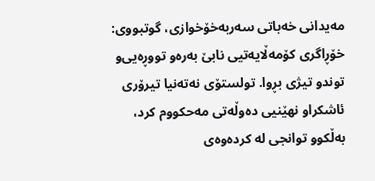مه‌یدانی‌ خه‌باتی‌ سه‌ربه‌خۆخوازی‌، گوتبووی‌: خۆڕاگری‌ كۆمه‌ڵایه‌تیی‌ نابێ‌ به‌ره‌و تووڕه‌یی‌و توندو تیژی‌ بڕوا. تولستۆی‌ نه‌ته‌نیا تیرۆری‌ ئاشكراو نهێنیی‌ ده‌وڵه‌تی‌ مه‌حكووم كرد، به‌ڵكوو توانجی‌ له‌ كرده‌وه‌ی‌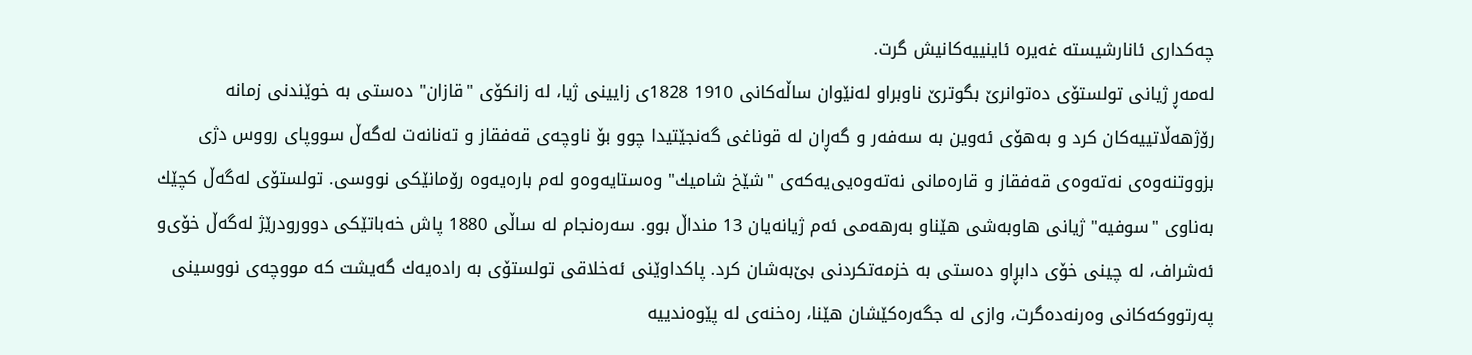چه‌كداری‌ ئانارشیسته‌ غه‌یره‌ ئاینییه‌كانیش گرت.
له‌مه‌ڕ ژیانی‌ تولستۆی‌ ده‌توانرێ‌ بگوترێ‌ ناوبراو له‌نێوان ساڵه‌كانی‌ 1910 1828ی‌ زایینی‌ ژیا، له‌ زانكۆی‌ "قازان" ده‌ستی‌ به‌ خوێندنی‌ زمانه‌ رۆژهه‌ڵاتییه‌كان كرد و به‌هۆی‌ ئه‌وین به‌ سه‌فه‌ر و گه‌ڕان له‌ قوناغی‌ گه‌نجێتیدا چوو بۆ ناوچه‌ی‌ قه‌فقاز و ته‌نانه‌ت له‌گه‌ڵ‌ سووپای‌ رووس دژی‌ بزووتنه‌وه‌ی‌ نه‌ته‌وه‌ی‌ قه‌فقاز و قاره‌مانی‌ نه‌ته‌وه‌یی‌یه‌كه‌ی‌ "شێخ شامیك" وه‌ستایه‌وه‌و له‌م باره‌یه‌وه‌ رۆمانێكی‌ نووسی‌. تولستۆی‌ له‌گه‌ڵ‌ كچێك به‌ناوی‌ "سوفیه‌" ژیانی‌ هاوبه‌شی‌ هێناو به‌رهه‌می‌ ئه‌م ژیانه‌یان 13 منداڵ‌ بوو. سه‌ره‌نجام له‌ ساڵی‌ 1880 پاش خه‌باتێكی‌ دوورودرێژ له‌گه‌ڵ‌ خۆی‌و ئه‌شراف، له‌ چینی‌ خۆی‌ دابڕاو ده‌ستی‌ به‌ خزمه‌تكردنی‌ بێ‌به‌شان كرد. پاكداوێنی‌ ئه‌خلاقی‌ تولستۆی‌ به‌ راده‌یه‌ك گه‌یشت كه‌ مووچه‌ی‌ نووسینی‌ په‌رتووكه‌كانی‌ وه‌رنه‌ده‌گرت، وازی‌ له‌ جگه‌ره‌كێشان هێنا، ره‌خنه‌ی‌ له‌ پێوه‌ندییه‌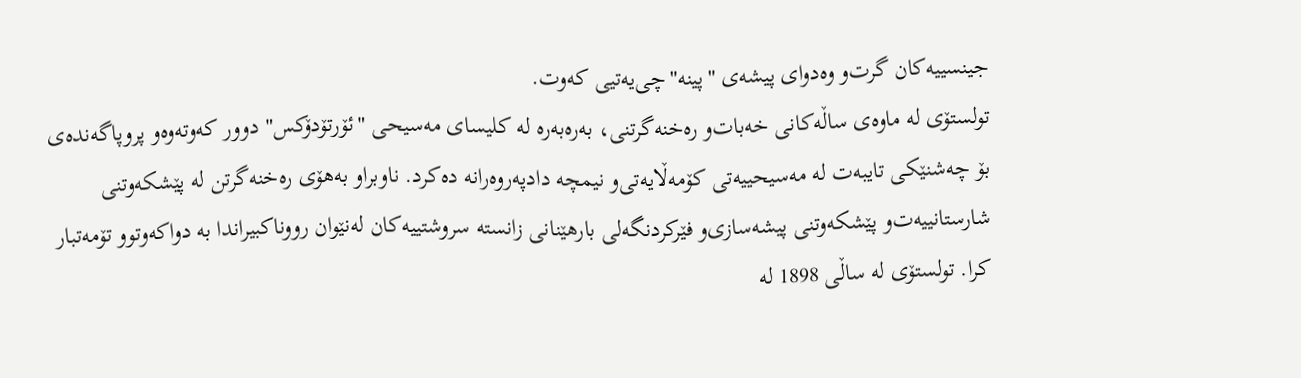جینسییه‌كان گرت‌و وه‌دوای‌ پیشه‌ی‌ "پینه‌"چی‌یه‌تیی‌ كه‌وت.
تولستۆی‌ له‌ ماوه‌ی‌ ساڵه‌كانی‌ خه‌بات‌و ره‌خنه‌گرتنی‌، به‌ره‌به‌ره‌ له‌ كلیسای‌ مه‌سیحی‌ "ئۆرتۆدۆكس" دوور كه‌وته‌وه‌و پروپاگه‌نده‌ی‌ بۆ چه‌شنێكی‌ تایبه‌ت له‌ مه‌سیحییه‌تی‌ كۆمه‌ڵایه‌تی‌و نیمچه‌ دادپه‌روه‌رانه‌ ده‌كرد. ناوبراو به‌هۆی‌ ره‌خنه‌گرتن له‌ پێشكه‌وتنی‌ شارستانییه‌ت‌و پێشكه‌وتنی‌ پیشه‌سازی‌و فێركردنگه‌لی‌ بارهێنانی‌ زانسته‌ سروشتییه‌كان له‌نێوان رووناكبیراندا به‌ دواكه‌وتوو تۆمه‌تبار كرا. تولستۆی‌ له‌ ساڵی‌ 1898 له‌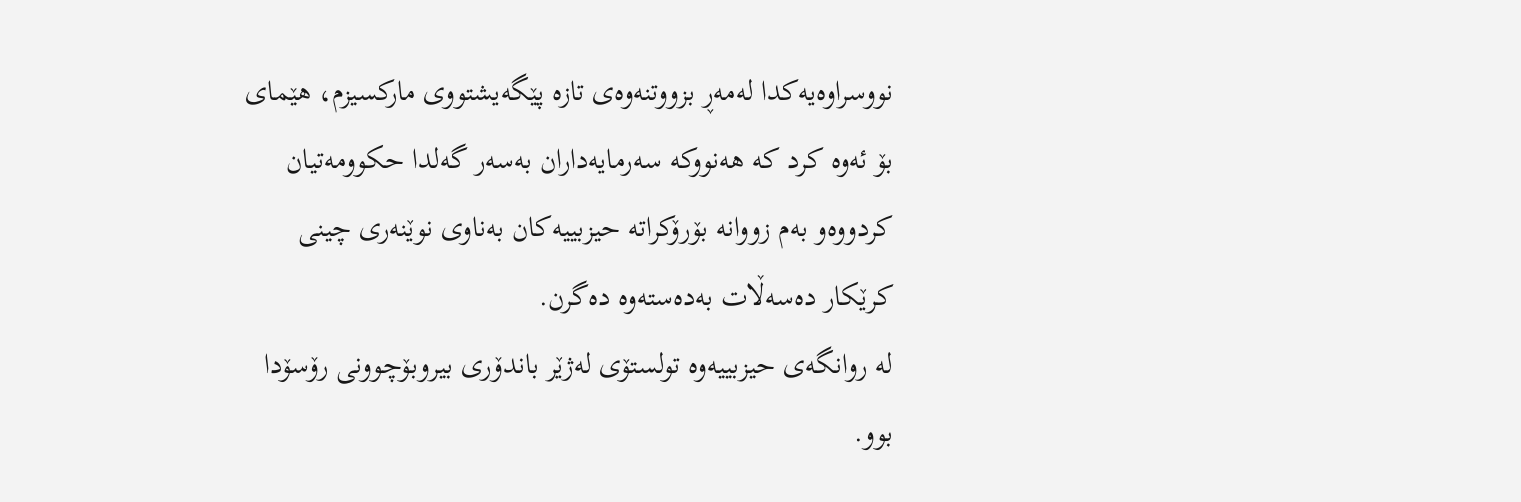نووسراوه‌یه‌كدا له‌مه‌ڕ بزووتنه‌وه‌ی‌ تازه‌ پێگه‌یشتووی‌ ماركسیزم، هێمای‌ بۆ ئه‌وه‌ كرد كه‌ هه‌نووكه‌ سه‌رمایه‌داران به‌سه‌ر گه‌لدا حكوومه‌تیان كردووه‌و به‌م زووانه‌ بۆرۆكراته‌ حیزبییه‌كان به‌ناوی‌ نوێنه‌ری‌ چینی‌ كرێكار ده‌سه‌ڵات به‌ده‌سته‌وه‌ ده‌گرن.
له‌ روانگه‌ی‌ حیزبییه‌وه‌ تولستۆی‌ له‌ژێر باندۆری‌ بیروبۆچوونی‌ رۆسۆدا بوو.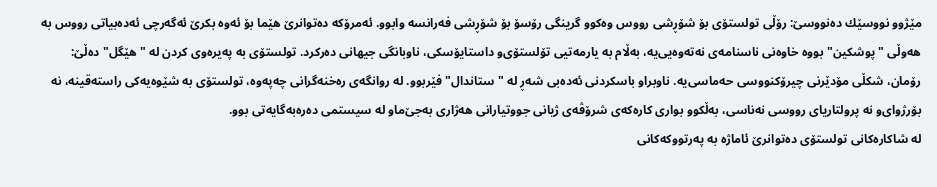مێژوو نووسێك ده‌نووسێ‌: رۆڵی‌ تولستۆی‌ بۆ شۆڕشی‌ رووس وه‌كوو گرینگی‌ رۆسۆ بۆ شۆڕشی‌ فه‌رانسه‌ وابوو. ئه‌مرۆكه‌ ده‌توانرێ‌ هێما بۆ ئه‌وه‌ بكرێ‌ ئه‌گه‌رچی‌ ئه‌ده‌بیاتی‌ رووس به‌ هه‌وڵی‌ "پوشكین" بووه‌ خاوه‌نی‌ ناسنامه‌ی‌ نه‌ته‌وه‌یی‌یه‌، به‌ڵام به‌ یارمه‌تیی‌ تۆلستۆی‌‌و داستایۆسكی‌، ناوبانگی‌ جیهانی‌ ده‌ركرد. تولستۆی‌ به‌ په‌یره‌وی‌ كردن له‌ "هێگل" ده‌ڵێ‌: رۆمان، شكڵی‌ مۆدێرنی‌ چیرۆكنووسی‌ حه‌ماسی‌یه‌. ناوبراو باسكردنی‌ ئه‌ده‌بی‌ شه‌ڕ له‌ "ستاندال" فێربوو. له‌ روانگه‌ی‌ ره‌خنه‌گرانی‌ چه‌په‌وه‌، تولستۆی‌ به‌ شێوه‌یه‌كی‌ راسته‌قینه‌، نه‌ بۆرژوای‌و نه‌ پرولتاریای‌ رووسی‌ نه‌ناسی‌، به‌ڵكوو بواری‌ كاره‌كه‌ی‌ شرۆڤه‌ی‌ ژیانی‌ جووتیارانی‌ هه‌ژاری‌ به‌جێ‌ماو له‌ سیستمی‌ ده‌ره‌به‌گایه‌تی‌ بوو.
له‌ شاكاره‌كانی‌ تولستۆی‌ ده‌توانرێ‌ ئاماژه‌ به‌ په‌رتووكه‌كانی‌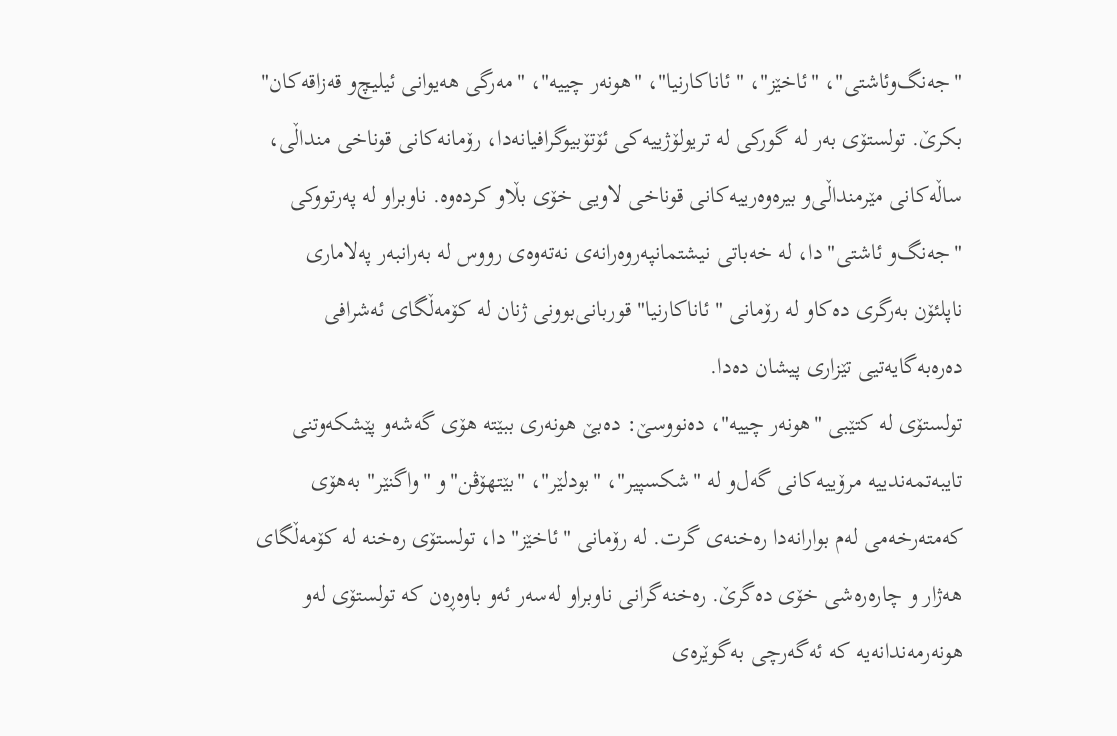"جه‌نگ‌وئاشتی‌"، "ئاخێز"، "ئاناكارنیا"، "هونه‌ر چییه‌"، "مه‌رگی‌ هه‌یوانی‌ ئیلیچ‌و قه‌زاقه‌كان" بكرێ‌. تولستۆی‌ به‌ر له‌ گوركی‌ له‌ تریولۆژییه‌كی‌ ئۆتۆبیوگرافیانه‌دا، رۆمانه‌كانی‌ قوناخی‌ منداڵی‌، ساڵه‌كانی‌ مێرمنداڵی‌و بیره‌وه‌رییه‌كانی‌ قوناخی‌ لاویی‌ خۆی‌ بڵاو كرده‌وه‌. ناوبراو له‌ په‌رتووكی‌ "جه‌نگ‌و ئاشتی‌"دا، له‌ خه‌باتی‌ نیشتمانپه‌روه‌رانه‌ی‌ نه‌ته‌وه‌ی‌ رووس له‌ به‌رانبه‌ر په‌لاماری‌ ناپلئۆن به‌رگری‌ ده‌كاو له‌ رۆمانی‌ "ئاناكارنیا" قوربانی‌بوونی‌ ژنان له‌ كۆمه‌ڵگای‌ ئه‌شرافی‌ ده‌ره‌به‌گایه‌تیی‌ تێزاری‌ پیشان ده‌دا.
تولستۆی‌ له‌ كتێبی‌ "هونه‌ر چییه‌"، ده‌نووسێ‌: ده‌بێ‌ هونه‌ری‌ ببێته‌ هۆی‌ گه‌شه‌و پێشكه‌وتنی‌ تایبه‌تمه‌ندییه‌ مرۆییه‌كانی‌ گه‌ل‌و له‌ "شكسپیر"، "بودلێر"، "بێتهۆڤن"و "واگنێر" به‌هۆی‌ كه‌مته‌رخه‌می‌ له‌م بوارانه‌دا ره‌خنه‌ی‌ گرت. له‌ رۆمانی‌ "ئاخێز"دا، تولستۆی‌ ره‌خنه‌ له‌ كۆمه‌ڵگای‌ هه‌ژار و چاره‌ره‌شی‌ خۆی‌ ده‌گرێ‌. ره‌خنه‌گرانی‌ ناوبراو له‌سه‌ر ئه‌و باوه‌ڕه‌ن كه‌ تولستۆی‌ له‌و هونه‌رمه‌ندانه‌یه‌ كه‌ ئه‌گه‌رچی‌ به‌گوێره‌ی‌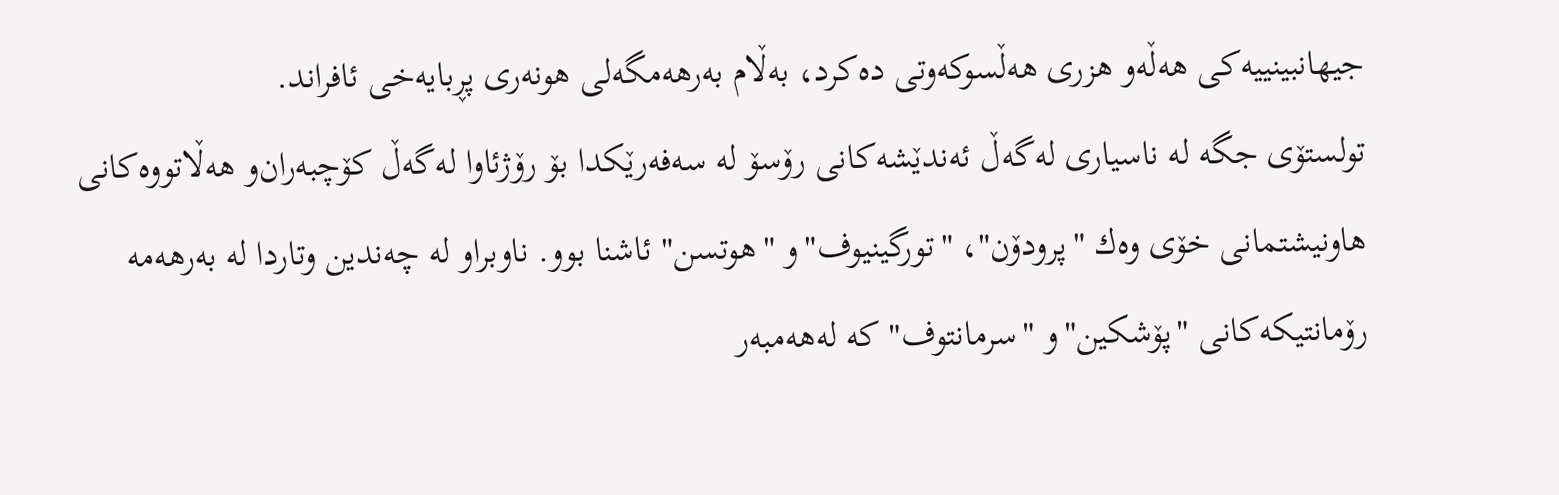جیهانبینییه‌كی‌ هه‌ڵه‌و هزری‌ هه‌ڵسوكه‌وتی‌ ده‌كرد، به‌ڵام به‌رهه‌مگه‌لی‌ هونه‌ری‌ پڕبایه‌خی‌ ئافراند.
تولستۆی‌ جگه‌ له‌ ناسیاری‌ له‌گه‌ڵ‌ ئه‌ندێشه‌كانی‌ رۆسۆ له‌ سه‌فه‌رێكدا بۆ رۆژئاوا له‌گه‌ڵ‌ كۆچبه‌ران‌و هه‌ڵاتووه‌كانی‌ هاونیشتمانی‌ خۆی‌ وه‌ك "پرودۆن"، "تورگینیوف"و "هوتسن" ئاشنا بوو. ناوبراو له‌ چه‌ندین وتاردا له‌ به‌رهه‌مه‌ رۆمانتیكه‌كانی‌ "پۆشكین"و "سرمانتوف" كه‌ له‌هه‌مبه‌ر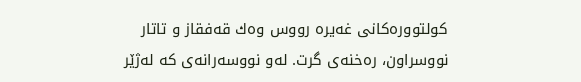كولتووره‌كانی‌ غه‌یره‌ رووس وه‌ك قه‌فقاز و تاتار نووسراون، ره‌خنه‌ی‌ گرت. له‌و نووسه‌رانه‌ی‌ كه‌ له‌ژێر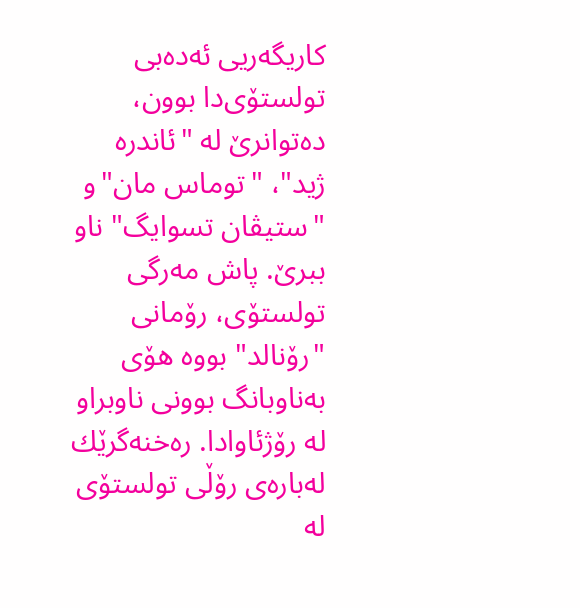كاریگه‌ریی‌ ئه‌ده‌بی‌ تولستۆی‌دا بوون، ده‌توانرێ‌ له‌ "ئاندره‌ ژید"، "توماس مان"و "ستیڤان تسوایگ" ناو ببرێ‌. پاش مه‌رگی‌ تولستۆی‌، رۆمانی‌ "رۆنالد" بووه‌ هۆی‌ به‌ناوبانگ بوونی‌ ناوبراو له‌ رۆژئاوادا. ره‌خنه‌گرێك له‌باره‌ی‌ رۆڵی‌ تولستۆی‌ له‌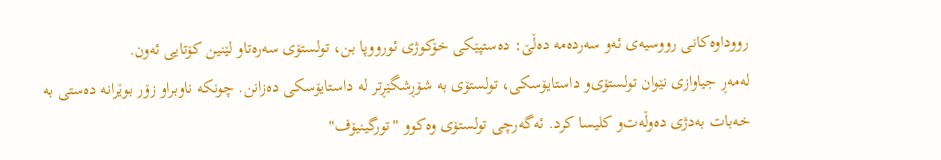رووداوه‌كانی‌ رووسیه‌ی‌ ئه‌و سه‌رده‌مه‌ ده‌ڵێ‌: ده‌ستپێكی‌ خۆكوژی‌ ئورووپا بن، تولستۆی‌ سه‌ره‌تاو لێنین كۆتایی‌ ئه‌ون.
له‌مه‌ڕ جیاوازی‌ نێوان تولستۆی‌و داستایۆسكی‌، تولستۆی‌ به‌ شۆڕشگێڕتر له‌ داستایۆسكی‌ ده‌زانن. چونكه‌ ناوبراو زۆر بوێرانه‌ ده‌ستی‌ به‌ خه‌بات به‌دژی‌ ده‌وڵه‌ت‌و كلیسا كرد. ئه‌گه‌رچی‌ تولستۆی‌ وه‌كوو "تورگینیۆف"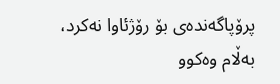پرۆپاگه‌نده‌ی‌ بۆ رۆژئاوا نه‌كرد، به‌ڵام وه‌كوو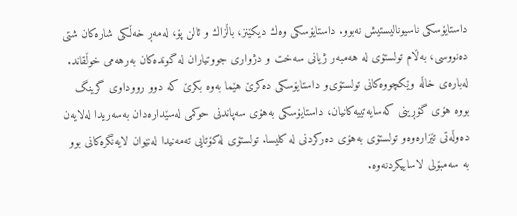داستایۆسكی‌ ناسیونالیستیش نه‌بوو. داستایۆسكی‌ وه‌ك دیكێنز، باڵزاك و ئالن پۆ، له‌مه‌ڕ خه‌ڵكی‌ شاره‌كان شتی‌ ده‌نووسی‌، به‌ڵام تولستۆی‌ له‌ هه‌مبه‌ر ژیانی‌ سه‌خت و دژواری‌ جووتیاران له‌ گونده‌كان به‌رهه‌می‌ خوڵقاند.
له‌باره‌ی‌ خاڵه‌ وێكچووه‌كانی‌ تولستۆی‌و داستایۆسكی‌ ده‌كرێ‌ هێما به‌وه‌ بكرێ‌ كه‌ دوو رووداوی‌ گرینگ بووه‌ هۆی‌ گۆڕینی‌ كه‌سایه‌تییه‌كانیان، داستایۆسكی‌ به‌هۆی‌ سه‌پاندنی‌ حوكمی‌ له‌سێداره‌دان به‌سه‌ریدا له‌لایه‌ن ده‌وڵه‌تی‌ تێزاره‌وه‌و تولستۆی‌ به‌هۆی‌ ده‌ركردنی‌ له‌ كلیسا. تولستۆی‌ له‌كۆتایی‌ ته‌مه‌نیدا له‌نێوان لایه‌نگره‌كانی‌ بوو به‌ سه‌مبۆلی‌ لاساییكردنه‌وه‌.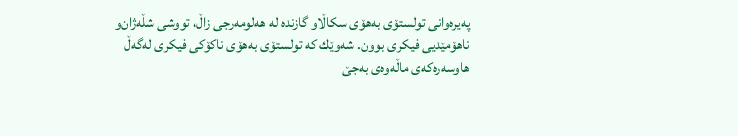په‌یره‌وانی‌ تولستۆی‌ به‌هۆی‌ سكاڵاو گازنده‌ له‌ هه‌لومه‌رجی‌ زاڵ‌، تووشی‌ شڵه‌ژان‌و ناهۆمێدیی‌ فیكری‌ بوون. شه‌وێك كه‌ تولستۆی‌ به‌هۆی‌ ناكۆكی‌ فیكری‌ له‌گه‌ڵ‌ هاوسه‌ره‌كه‌ی‌ ماڵه‌وه‌ی‌ به‌جێ‌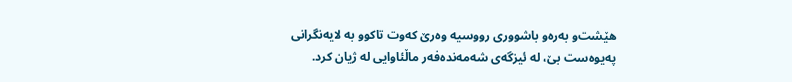هێشت‌و به‌ره‌و باشووری‌ رووسیه‌ وه‌رێ‌ كه‌وت تاكوو به‌ لایه‌نگرانی‌ په‌یوه‌ست بێ‌، له‌ ئیزگه‌ی‌ شه‌مه‌نده‌فه‌ر ماڵئاوایی‌ له‌ ژیان كرد.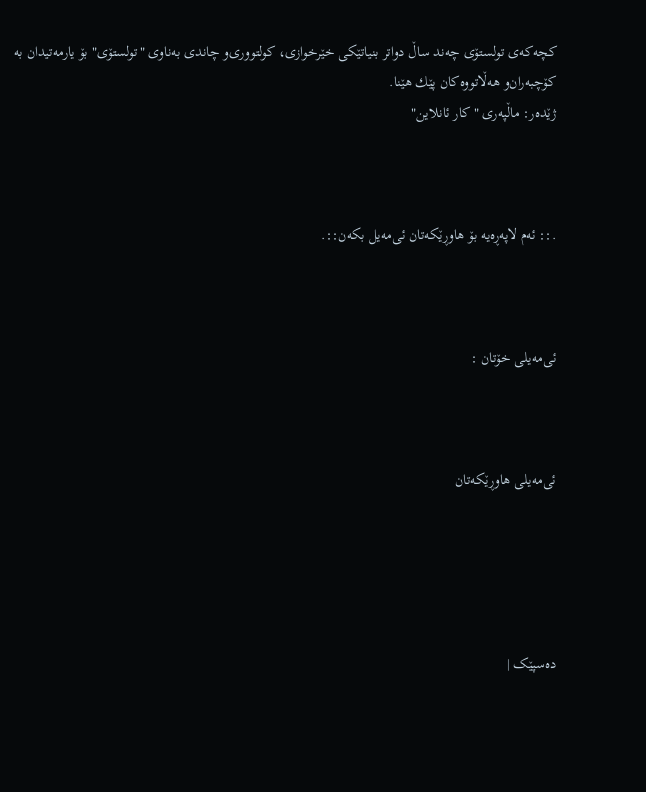كچه‌كه‌ی‌ تولستۆی‌ چه‌ند ساڵ‌ دواتر بنیاتێكی‌ خێرخوازی‌، كولتووری‌و چاندی‌ به‌ناوی‌ "تولستۆی‌" بۆ یارمه‌تیدان به‌ كۆچبه‌ران‌و هه‌ڵاتووه‌كان پێك هێنا.
ژێده‌ر: ماڵپه‌ری‌ "كار ئانلاین"



.:: ئه‌م لاپه‌ڕه‌یه بۆ هاوڕێکه‌تان ئی‌مه‌یل بکه‌ن::.



ئی‌مه‌یلی خۆتان :



ئی‌مه‌یلی هاوڕێکه‌تان





ده‌سپێک |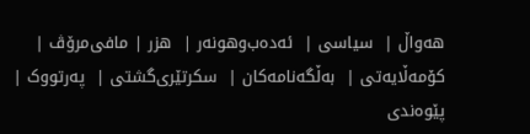هه‌واڵ |  سیاسی |  ئه‌ده‌ب‌وهونه‌ر |  هزر | مافی‌مرۆڤ |  کۆمه‌ڵایه‌تی |  به‌ڵگه‌نامه‌کان |  سکرتێری‌گشتی |  په‌رتووک |  پێوه‌ندی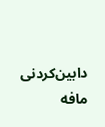دابین‌كردنی‌ مافه‌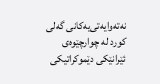نه‌ته‌وایه‌تی‌یه‌کانی گه‌لی‌ كورد له‌ چوارچێوه‌ی ئێرانێکی دێموكراتیكی‌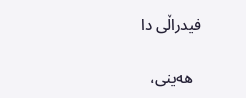فیدراڵی‌ دا

  هه‌ینی،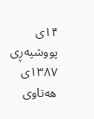۱۴‌ی پوو‌شپه‌ڕی ۱۳۸۷ی هه‌تاوی